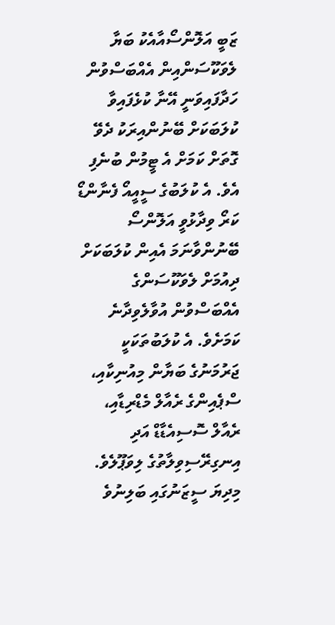ޒަބީ އަލޮންސޯއާއެކު ބަޔާ ލެވަކޫސަންއިން އެއްބަސްވުން ހަދާފައިވަނީ އޭނާ ކުޅެފައިވާ ކުލަބަކަށް ބޭނުންއިރަކު ދެވޭ ގޮތަށް ކަމަށް އެ ޓީމުން ބުނެފި އެވެ. އެ ކުލަބުގެ ސީއީއޯ ފެނާންޑޯ ކަރޯ ވިދާޅުވީ އަލޮންސޯ ބޭނުންވާނަމަ އެއިން ކުލަބަކަށް ދިއުމަށް ލެވަކޫސަންގެ އެއްބަސްވުން އުވާލެވިދާނެ ކަމަށެވެ. އެ ކުލަބުތަކަކީ ޖަރުމަނުގެ ބަޔާން މިއުނިކާއި، ސްޕެއިންގެ ރެއާލް މެޑްރިޑާއި، ރެއާލް ސޮސިއެޑާޑް އަދި އިނގިރޭސިވިލާތުގެ ލިވަޕޫލެވެ.
މިދިޔަ ސީޒަނުގައި ބަލިނުވެ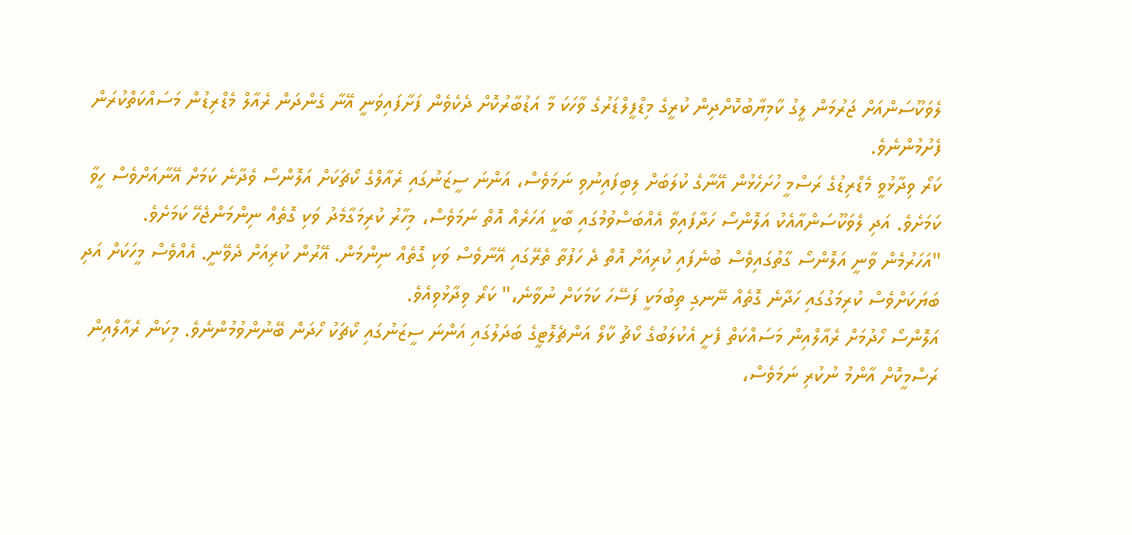ލެވަކޫސަންއަށް ޖަރުމަން ލީގު ކާމިޔާބުކޮށްދިން ކުރީގެ މިޑްފީލްޑަރުގެ ވާހަކަ މާ އަޑުބާރުކޮށް ދެކެވެން ފަށާފައިވަނީ އޭނާ ގެންދަން ރެއާލް މެޑްރިޑުން މަސައްކަތްކުރަން ފެށުމުންނެވެ.
ކަރޯ ވިދާޅުވީ މެޑްރިޑުގެ ރަސްމީ ހުށަހެޅުން އޭނާގެ ކުލަބަށް ލިބިފައިނުވި ނަމަވެސް، އަންނަ ސީޒަނުގައި ރެއާލްގެ ކޯޗަކަށް އަލޮންސޯ ވެދާނެ ކަމަށް އޭނާއަށްވެސް ހީވާ ކަމަށެވެ. އަދި ލެވަކޫސަންއާއެކު އަލޮންސޯ ހަދާފައިވާ އެއްބަސްވުމުގައި ބާކީ އަހަރެއް އޮތް ނަމަވެސް، މިހާރު ކުރިމަގާމެދު ވަކި ގޮތެއް ނިންމަންޖެހޭ ކަމަށެވެ.
"އަހަރުމެން ވާނީ އަލޮންސޯ ގާތުގައިވެސް ބުނެފައި ކުރިއަށް އޮތް ދެ ހަފުތާ ތެރޭގައި އޭނާވެސް ވަކި ގޮތެއް ނިންމަން. އޭރުން ކުރިއަށް ދެވޭނީ. އެއްވެސް މީހަކަށް އަދި ބަޔަކަށްވެސް ކުރިމަގުގައި ހަދާނެ ގޮތެއް ނޭނގި ތިބުމަކީ ފަސޭހަ ކަމަކަށް ނުވާނެ،" ކަރޯ ވިދާޅުވިއެވެ.
އަލޮންސޯ ހޯދުމަށް ރެއާލްއިން މަސައްކަތް ފެށީ އެކުލަބުގެ ކޯޗު ކާލޯ އަންޗެލޮޓީގެ ބަދަލުގައި އަންނަ ސީޒަނުގައި ކޯޗަކު ހޯދަން ބޭނުންވުމުންނެވެ. މިކަން ރެއާލްއިން ރަސްމީކޮށް އާންމު ނުކުރި ނަމަވެސް،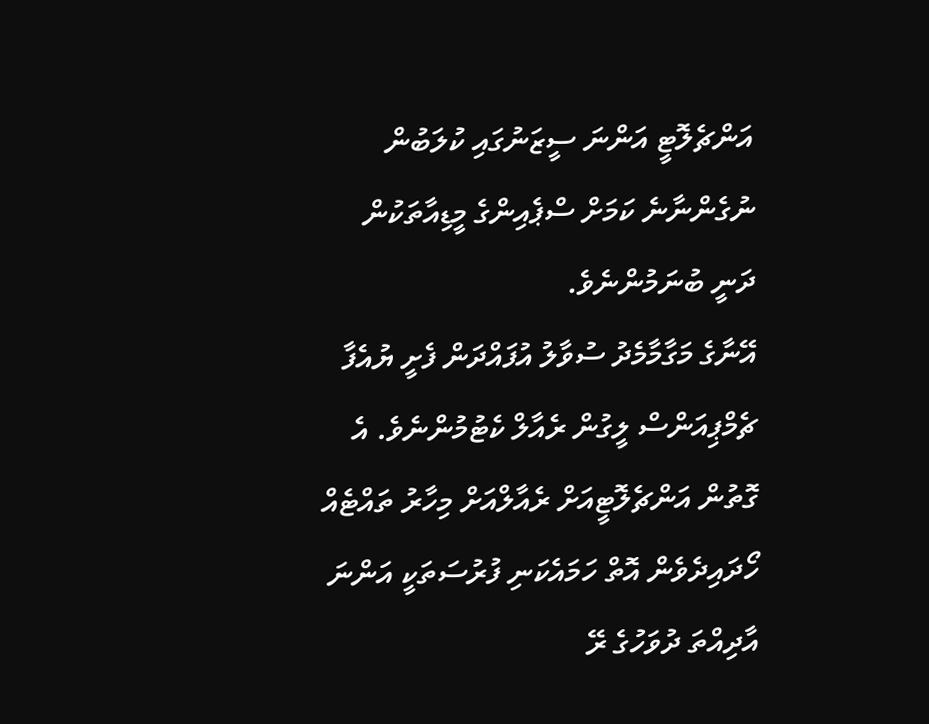އަންޗެލޮޓީ އަންނަ ސީޒަނުގައި ކުލަބުން ނުގެންނާނެ ކަމަށް ސްޕެއިންގެ މީޑިއާތަކުން ދަނީ ބުނަމުންނެވެ.
އޭނާގެ މަގާމާމެދު ސުވާލު އުފައްދަން ފެށީ ޔުއެފާ ޗެމްޕިއަންސް ލީގުން ރެއާލް ކެޓުމުންނެވެ. އެ ގޮތުން އަންޗެލޮޓީއަށް ރެއާލްއަށް މިހާރު ތައްޓެއް ހޯދައިދެވެން އޮތް ހަމައެކަނި ފުރުސަތަކީ އަންނަ އާދިއްތަ ދުވަހުގެ ރޭ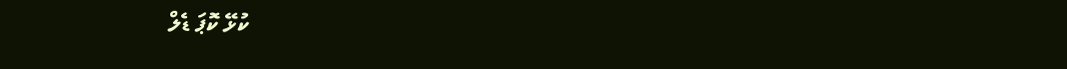ކުޅޭ ކޮޕަ ޑެލް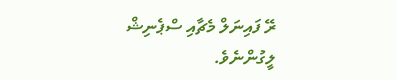ރޭ ފައިނަލް މެޗާއި ސްޕެނިޝް ލީގުންނެވެ.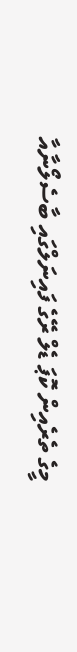މީގެ ތެރެއިން ކޮޕަ ޑެލް ރޭގެ ފައިނަލްގައި ބާސެލޯނާއާ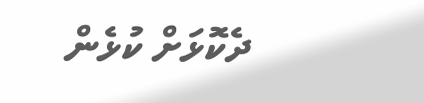ދެކޮޅަށް ކުޅެން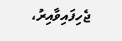ޖެހިފައިވާއިރު،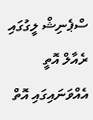ސްޕެނިޝް ލީގުގައި ރެއާލް އޮތީ އެއްވަނައިގައި އޮތް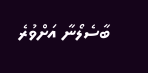ބާސެލޯނާ އަށްވުރެ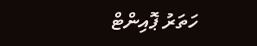ހަތަރު ޕޮއިންޓް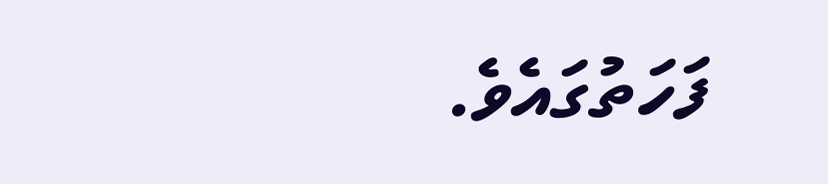ފަހަތުގައެވެ.